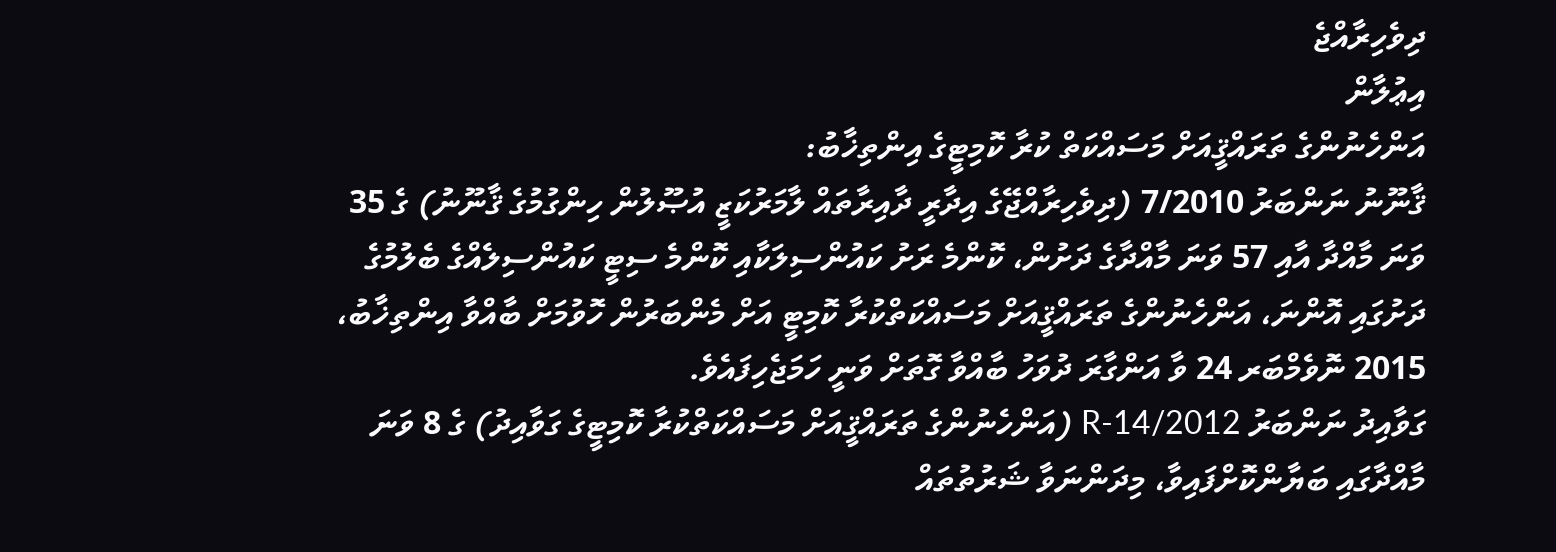ދިވެހިރާއްޖެ
އިޢުލާން
އަންހެނުންގެ ތަރައްޤީއަށް މަސައްކަތް ކުރާ ކޮމިޓީގެ އިންތިޚާބު:
ޤާނޫނު ނަންބަރު 7/2010 (ދިވެހިރާއްޖޭގެ އިދާރީ ދާއިރާތައް ލާމަރުކަޒީ އުޞޫލުން ހިންގުމުގެ ޤާނޫނު) ގެ 35 ވަނަ މާއްދާ އާއި 57 ވަނަ މާއްދާގެ ދަށުން، ކޮންމެ ރަށު ކައުންސިލަކާއި ކޮންމެ ސިޓީ ކައުންސިލެއްގެ ބެލުމުގެ ދަށުގައި އޮންނަ، އަންހެނުންގެ ތަރައްޤީއަށް މަސައްކަތްކުރާ ކޮމިޓީ އަށް މެންބަރުން ހޮވުމަށް ބާއްވާ އިންތިޚާބު، 2015 ނޮވެމްބަރ 24 ވާ އަންގާރަ ދުވަހު ބާއްވާ ގޮތަށް ވަނީ ހަމަޖެހިފައެވެ.
ގަވާއިދު ނަންބަރު 2012/R-14 (އަންހެނުންގެ ތަރައްޤީއަށް މަސައްކަތްކުރާ ކޮމިޓީގެ ގަވާއިދު) ގެ 8 ވަނަ މާއްދާގައި ބަޔާންކޮށްފައިވާ، މިދަންނަވާ ޝަރުތުތައް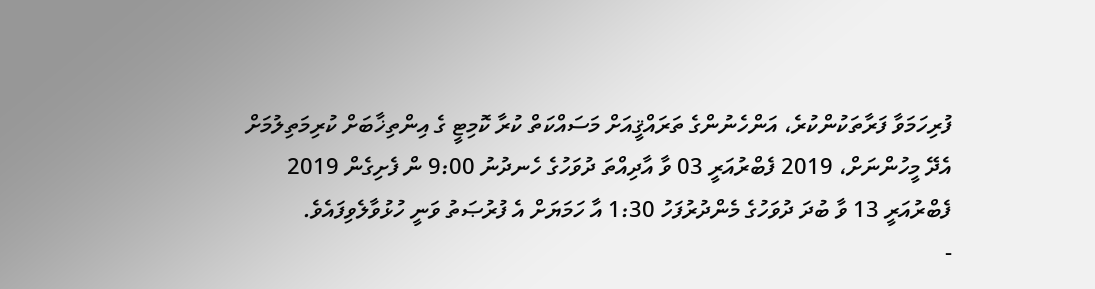ފުރިހަމަވާ ފަރާތަކުންކުރެ، އަންހެނުންގެ ތަރައްޤީއަށް މަސައްކަތް ކުރާ ކޮމިޓީ ގެ އިންތިޚާބަށް ކުރިމަތިލުމަށް އެދޭ މީހުންނަށް، 2019 ފެބްރުއަރީ 03 ވާ އާދިއްތަ ދުވަހުގެ ހެނދުނު 9:00 ން ފެށިގެން 2019 ފެބްރުއަރީ 13 ވާ ބުދަ ދުވަހުގެ މެންދުރުފަހު 1:30 އާ ހަމަޔަށް އެ ފުރުޞަތު ވަނީ ހުޅުވާލެވިފައެވެ.
-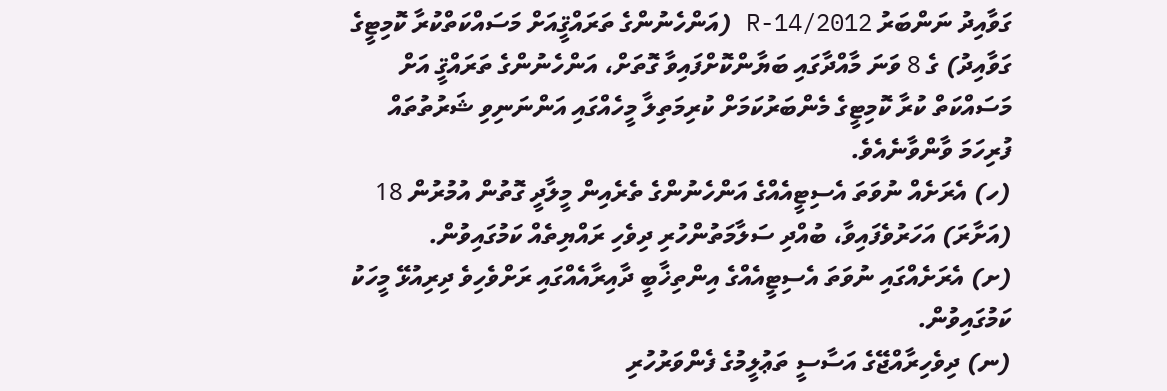ގަވާއިދު ނަންބަރު 2012/R-14 (އަންހެނުންގެ ތަރައްޤީއަށް މަސައްކަތްކުރާ ކޮމިޓީގެ ގަވާއިދު) ގެ 8 ވަނަ މާއްދާގައި ބަޔާންކޮށްފައިވާ ގޮތަށް، އަންހެނުންގެ ތަރައްޤީ އަށް މަސައްކަތް ކުރާ ކޮމިޓީގެ މެންބަރުކަމަށް ކުރިމަތިލާ މީހެއްގައި އަންނަނިވި ޝަރުތުތައް ފުރިހަމަ ވާންވާނެއެވެ.
(ހ) އެރަށެއް ނުވަތަ އެސިޓީއެއްގެ އަންހެނުންގެ ތެރެއިން މީލާދީ ގޮތުން އުމުރުން 18 (އަށާރަ) އަހަރުވެފައިވާ، ބުއްދި ސަލާމަތުންހުރި ދިވެހި ރައްޔިތެއް ކަމުގައިވުން.
(ށ) އެރަށެއްގައި ނުވަތަ އެސިޓީއެއްގެ އިންތިޚާބީ ދާއިރާއެއްގައި ރަށްވެހިވެ ދިރިއުޅޭ މީހަކު ކަމުގައިވުން.
(ނ) ދިވެހިރާއްޖޭގެ އަސާސީ ތަޢުލީމުގެ ފެންވަރުހުރި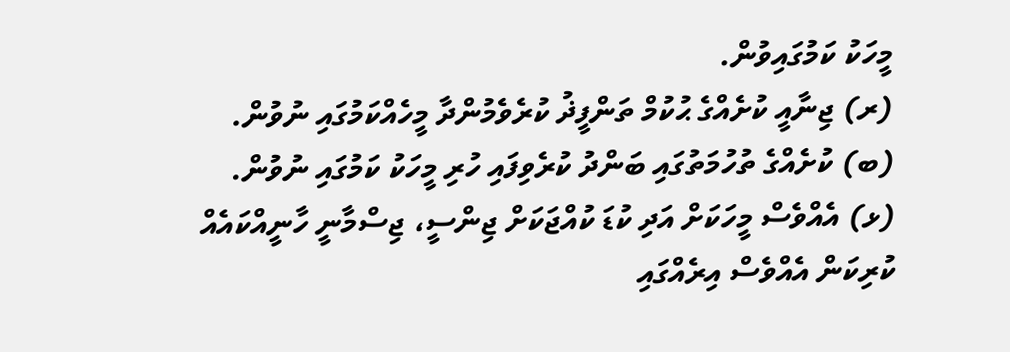މީހަކު ކަމުގައިވުން.
(ރ) ޖިނާއީ ކުށެއްގެ ޙުކުމް ތަންފީޛު ކުރެވެމުންދާ މީހެއްކަމުގައި ނުވުން.
(ބ) ކުށެއްގެ ތުހުމަތުގައި ބަންދު ކުރެވިފައި ހުރި މީހަކު ކަމުގައި ނުވުން.
(ޅ) އެއްވެސް މީހަކަށް އަދި ކުޑަ ކުއްޖަކަށް ޖިންސީ، ޖިސްމާނީ ހާނީއްކައެއް ކުރިކަން އެއްވެސް އިރެއްގައި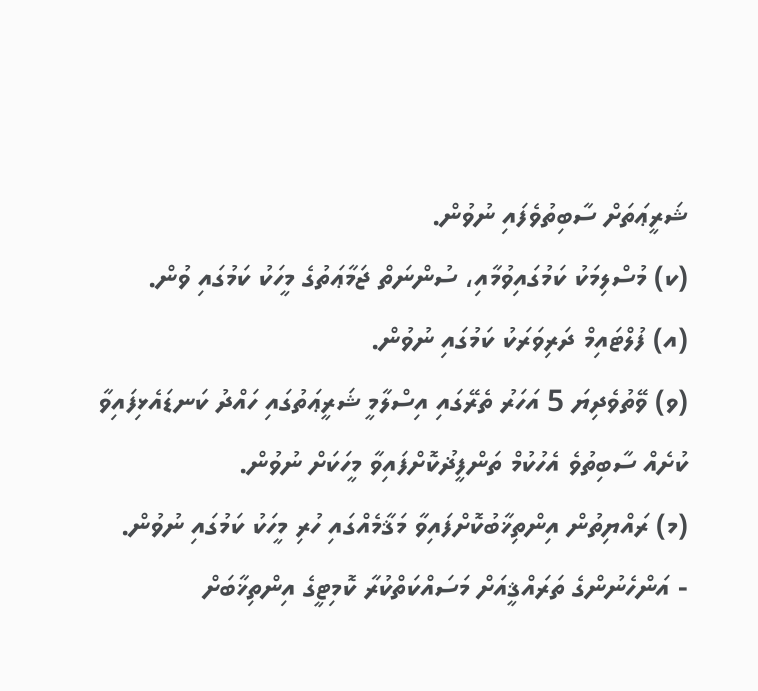ޝަރީޢަތަށް ސާބިތުވެފައި ނުވުން.
(ކ) މުސްލިމަކު ކަމުގައިވުމާއި، ސުންނަތް ޖަމާޢަތުގެ މީހަކު ކަމުގައި ވުން.
(އ) ފުލްޓައިމް ދަރިވަރަކު ކަމުގައި ނުވުން.
(ވ) ވޭތުވެދިޔަ 5 އަހަރު ތެރޭގައި އިސްލާމީ ޝަރީޢަތުގައި ހައްދު ކަނޑައެޅިފައިވާ ކުށެއް ސާބިތުވެ އެހުކުމް ތަންފީޛުކޮށްފައިވާ މީހަކަށް ނުވުން.
(މ) ރައްޔިތުން އިންތިޚާބުކޮށްފައިވާ މަޤާމެއްގައި ހުރި މީހަކު ކަމުގައި ނުވުން.
- އަންހެނުންގެ ތަރައްޤީއަށް މަސައްކަތްކުރާ ކޮމިޓީގެ އިންތިޚާބަށް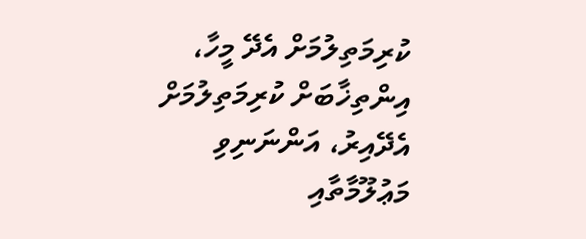ކުރިމަތިލުމަށް އެދޭ މީހާ، އިންތިޚާބަށް ކުރިމަތިލުމަށް އެދޭއިރު، އަންނަނިވި މަޢުލޫމާތާއި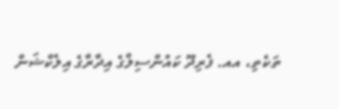ތަކެތި، އއ. ފެރިދޫ ކައުންސިލްގެ އިދާރާގެ އިލެކްޝަން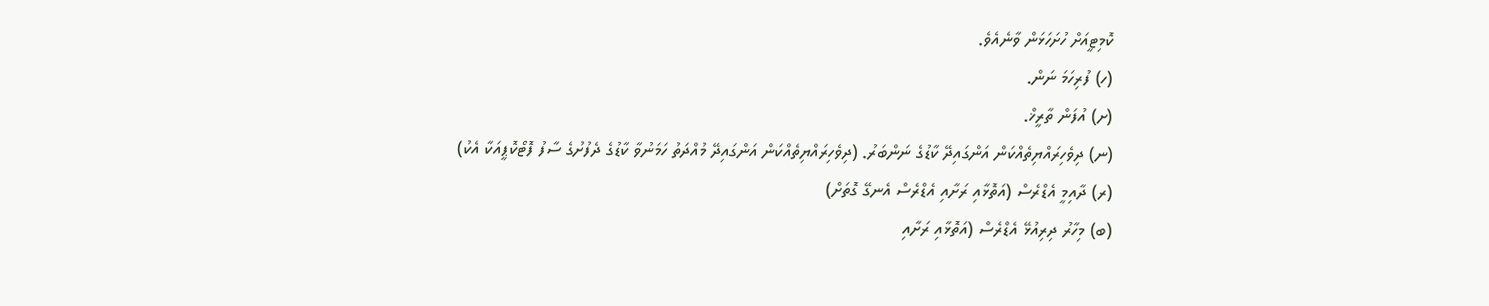ކޮމިޓީއަށް ހުށަހަޅަން ވާނެއެވެ.
(ހ) ފުރިހަމަ ނަން.
(ށ) އުފަން ތާރީޚް.
(ނ) ދިވެހިރައްޔިތެއްކަން އަންގައިދޭ ކާޑުގެ ނަންބަރު. (ދިވެހިރައްޔިތެއްކަން އަންގައިދޭ މުއްދަތު ހަމަނުވާ ކާޑުގެ ދެފުށުގެ ސާފު ފޮޓޯކޮޕީއަކާ އެކު)
(ރ) ދާއިމީ އެޑްރެސް (އަތޮޅާއި ރަށާއި އެޑްރެސް އެނގޭ ގޮތަށް)
(ބ) މިހާރު ދިރިއުޅޭ އެޑްރެސް (އަތޮޅާއި ރަށާއި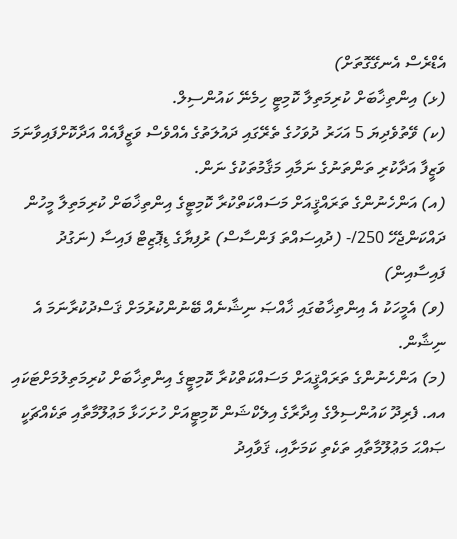އެޑްރެސް އެނގޭގޮތަށް)
(ޅ) އިންތިޚާބަށް ކުރިމަތިލާ ކޮމިޓީ ހިމެނޭ ކައުންސިލް.
(ކ) ވޭތުވެދިޔަ 5 އަހަރު ދުވަހުގެ ތެރޭގައި ދައުލަތުގެ އެއްވެސް ވަޒީފާއެއް އަދާކޮށްފައިވާނަމަ ވަޒީފާ އަދާކުރި ތަންތަނުގެ ނަމާއި މަޤާމުތަކުގެ ނަން.
(އ) އަންހެނުންގެ ތަރައްޤީއަށް މަސައްކަތްކުރާ ކޮމިޓީގެ އިންތިޚާބަށް ކުރިމަތިލާ މީހުން ދައްކަންޖެހޭ 250/- (ދުއިސައްތަ ފަންސާސް) ރުފިޔާގެ ޑިޕޮޒިޓް ފައިސާ (ނަގުދު ފައިސާއިން)
(ވ) އެމީހަކު އެ އިންތިޚާބުގައި ޚާއްޞަ ނިޝާނެއް ބޭނުންކުރުމަށް ޤަސްދުކުރާނަމަ އެ ނިޝާން.
(މ) އަންހެނުންގެ ތަރައްޤީއަށް މަސައްކަތްކުރާ ކޮމިޓީގެ އިންތިޚާބަށް ކުރިމަތިލުމަށްޓަކައި އއ. ފެރިދޫ ކައުންސިލްގެ އިދާރާގެ އިލެކްޝަން ކޮމިޓީއަށް ހުށަހަޅާ މަޢުލޫމާތާއި ތަކެއްޗަކީ ޞައްޙަ މަޢުލޫމާތާއި ތަކެތި ކަމަށާއި، ޤަވާއިދު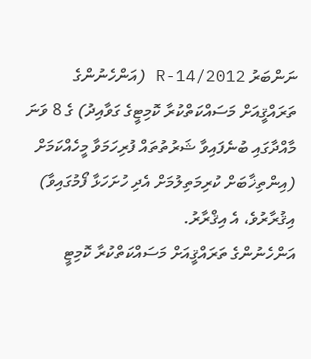ނަންބަރު 2012/R-14 (އަންހެނުންގެ ތަރައްޤީއަށް މަސައްކަތްކުރާ ކޮމިޓީގެ ގަވާއިދު) ގެ 8 ވަނަ މާއްދާގައި ބުނެފައިވާ ޝަރުތުތައް ފުރިހަމަވާ މީހެއްކަމަށް (އިންތިޚާބަށް ކުރިމަތިލުމަށް އެދި ހުށަހަޅާ ފޯމުގައިވާ) އިޤުރާރުވެ، އެ އިޤްރާރު.
އަންހެނުންގެ ތަރައްޤީއަށް މަސައްކަތްކުރާ ކޮމިޓީ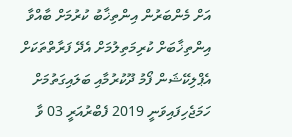އަށް މެންބަރުން އިންތިޚާބު ކުރުމަށް ބާއްވާ އިންތިޚާބަށް ކުރިމަތިލުމަށް އެދޭ ފަރާތްތަކަށް އެޕްލިކޭޝަން ފޯމު ދޫކުރުމާއި ބަލައިގަތުމަށް ހަމަޖެހިފައިވަނީ 2019 ފެބްރުއަރީ 03 ވާ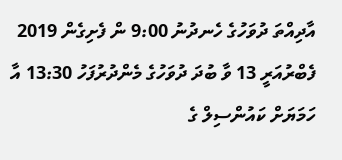އާދިއްތަ ދުވަހުގެ ހެނދުނު 9:00 ން ފެށިގެން 2019 ފެބްރުއަރީ 13 ވާ ބުދަ ދުވަހުގެ މެންދުރުފަހު 13:30 އާ ހަމަޔަށް ކައުންސިލް ގެ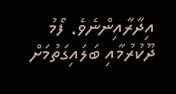އިދާރާއިންނެވެ. ފޯމު ދޫކުރުމާއި ބަލައިގަތުމަށް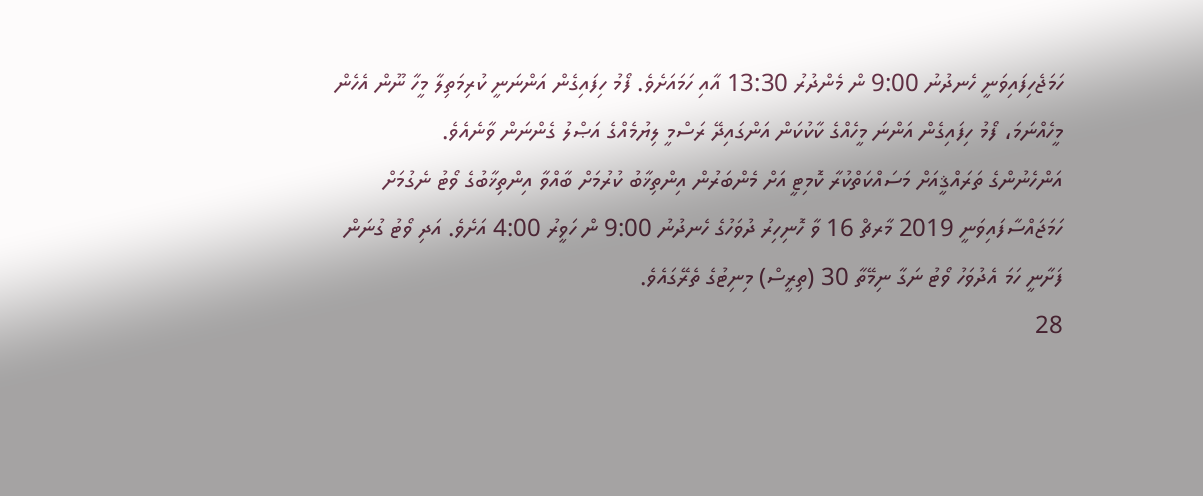ހަމަޖެހިފައިވަނީ ހެނދުނު 9:00 ން މެންދުރު 13:30 އާއި ހަމައަށެވެ. ފޯމު ހިފައިގެން އަންނަނީ ކުރިމަތިލާ މީހާ ނޫން އެހެން މީހެއްނަމަ، ފޯމު ހިފައިގެން އަންނަ މީހެއްގެ ކާކުކަން އަންގައިދޭ ރަސްމީ ލިޔުމެއްގެ އަޞްލު ގެންނަން ވާނެއެވެ.
އަންހެނުންގެ ތަރައްޤީއަށް މަސައްކަތްކުރާ ކޮމިޓީ އަށް މެންބަރުން އިންތިޚާބު ކުރުމަށް ބާއްވާ އިންތިޚާބުގެ ވޯޓު ނެގުމަށް ހަމަޖައްސާފައިވަނީ 2019 މާރޗް 16 ވާ ހޮނިހިރު ދުވަހުގެ ހެނދުނު 9:00 ން ހަވީރު 4:00 އަށެވެ. އަދި ވޯޓު ގުނަން ފަށާނީ ހަމަ އެދުވަހު ވޯޓު ނަގާ ނިމޭތާ 30 (ތިރީސް) މިނިޓުގެ ތެރޭގައެވެ.
28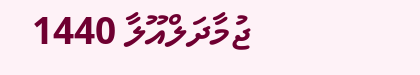ޖުމާދަލްއޫލާ 1440